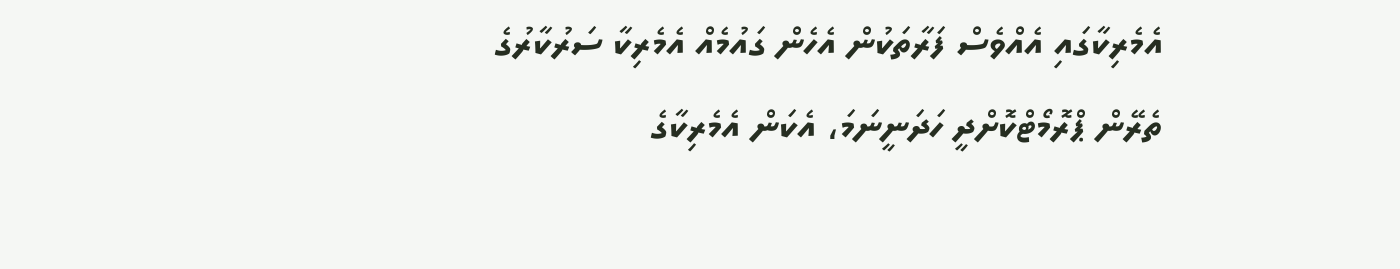އެމެރިކާގައި އެއްވެސް ފަރާތަކުން އެހެން ގައުމެއް އެމެރިކާ ސަރުކާރުގެ ތެރޭން ޕްރޮމޯޓްކޮށްދީ ހަދަނީނަމަ، އެކަން އެމެރިކާގެ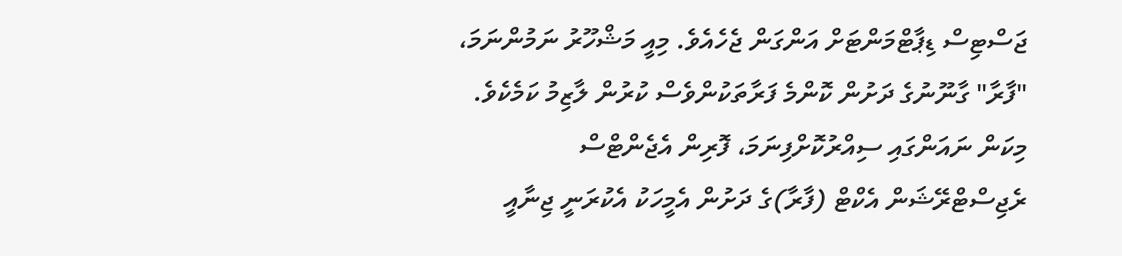ޖަސްޓިސް ޑިޕާޓްމަންޓަށް އަންގަން ޖެހެއެވެ. މިއީ މަޝްހޫރު ނަމުންނަމަ، "ފާރާ" ގާނޫނުގެ ދަށުން ކޮންމެ ފަރާތަކުންވެސް ކުރުން ލާޒިމު ކަމެކެވެ. މިކަން ނައަންގައި ސިއްރުކޮށްފިނަމަ، ފޮރިން އެޖެންޓްސް ރެޖިސްޓްރޭޝަން އެކްޓް (ފާރާ)ގެ ދަށުން އެމީހަކު އެކުރަނީ ޖިނާއީ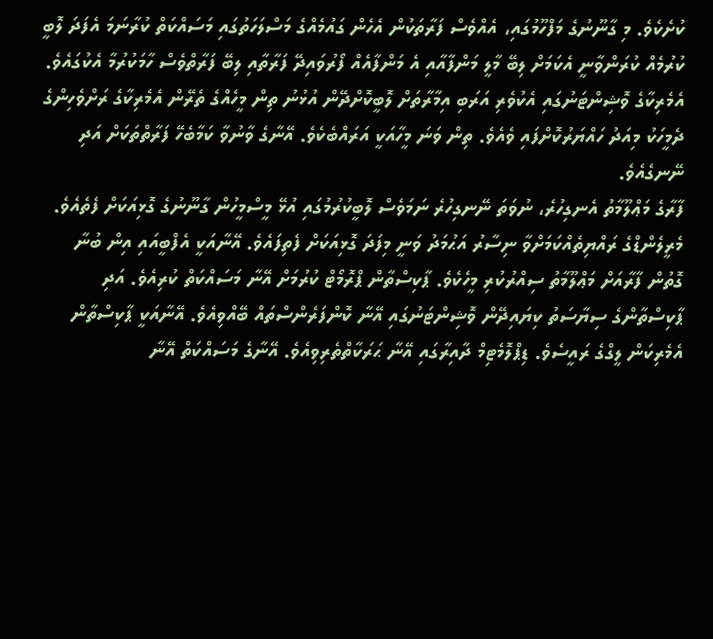ކުށެކެވެ. މި ގާނޫނުގެ މަފްހޫމުގައި، އެއްވެސް ފަރާތަކުން އެހެން ގައުމެއްގެ މަސްލަހަތުގައި މަސައްކަތް ކުރާނަމަ އެފަދަ ލޮބީ ކުރުމެއް ކުރަންވާނީ އެކަމަށް ލިބޭ މާލީ މަންފާއާއި އެ މަންފާއެއް ފޯރުވައިދޭ ފަރާތާއި ލިބޭ ފަރާތްވެސް ހާމަކުރުމާ އެކުގައެވެ.
އެމެރިކާގެ ވޮޝިންޓަނުގައި އެކުވެރި އަރަބި އިމާރާތަށް ލޮބީކޮށްދޭން އުޅުނު ތިން މީހެއްގެ ތެރޭން އެމެރިކާގެ ރަށްވެހިންގެ ދެމީހަކު މިއަދު ހައްޔަރުކޮށްފައި ވެއެވެ. ތިން ވަނަ މީހާއަކީ އަރައްބެކެވެ. އޭނާގެ ވާނުވާ ކަމާބެހޭ ފަރާތްތަކަށް އަދި ނޭނގެއެވެ.
ފާރާގެ މަޢްލޫމާތު އެނގިހުރެ، ނުވަތަ ނޭނގިހުރެ ނަމަވެސް ލޮބީކުރުމުގައި އުޅޭ މީސްމީހުން ގާނޫނުގެ ގޮޅިއަކަށް ފެތެއެވެ.
މެރީލެންޑްގެ ރައްޔިތެއްކަމަށްވާ ނިސާރު އަޙުމަދު ވަނީ މިފަދަ ގޮޅިއަކަށް ފެތިފައެވެ. އޭނާއަކީ އެފްބީއައި އިން ބުނާ ގޮތުން ފާރާއަށް މަޢްލޫމާތު ސިއްރުކުރި މީހެކެވެ. ޕާކިސްތާން ޕްރޮމޯޓް ކުރުމަށް އޭނާ މަސައްކަތް ކުރިއެވެ. އަދި ޕާކިސްތާންގެ ސިޔާސަތު ކިޔައިދޭން ވޮޝިންޓަނުގައި އޭނާ ކޮންފަރެންސްތައް ބޭއްވިއެވެ. އޭނާއަކީ ޕާކިސްތާން އެމެރިކަން ލީގްގެ ރައީސެވެ. ޑިޕްލޮމެޓިމް ދާއިރާގައި އޭނާ ޙަރަކާތްތެރިވިއެވެ. އޭނާގެ މަސައްކަތް އޭނާ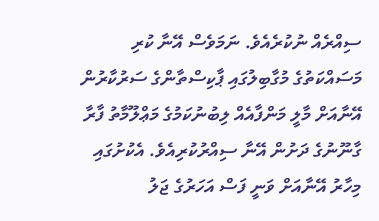ސިއްރެއް ނުކުރެއެވެ. ނަމަވެސް އޭނާ ކުރި މަސައްކަތުގެ މުގާބިލުގައި ޕާކިސްތާންގެ ސަރުކާރުން އޭނާއަށް މާލީ މަންފާއެއް ލިބުނުކަމުގެ މަޢްލޫމާތު ފާރާ ގާނޫނުގެ ދަށުން އޭނާ ސިއްރުކުރިއެވެ. އެކުށުގައި މިހާރު އޭނާއަށް ވަނީ ފަސް އަހަރުގެ ޖަލު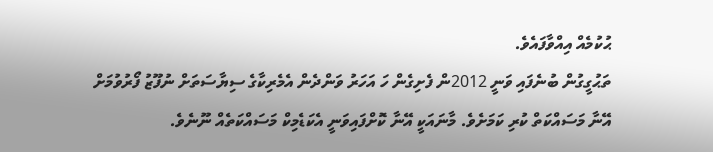ޙުކުމެއް އިއްވާފައެވެ.
ތަޙުގީގުން ބުނެފައި ވަނީ 2012ން ފެށިގެން ހަ އަހަރު ވަންދެން އެމެރިކާގެ ސިޔާސަތަށް ނުފޫޒު ފޯރުވުމަށް އޭނާ މަސައްކަތް ކުރި ކަމަށެވެ. މާނައަކީ އޭނާ ކޮށްފައިވަނީ އެކަޑެމިކް މަސައްކަތެއް ނޫނެވެ.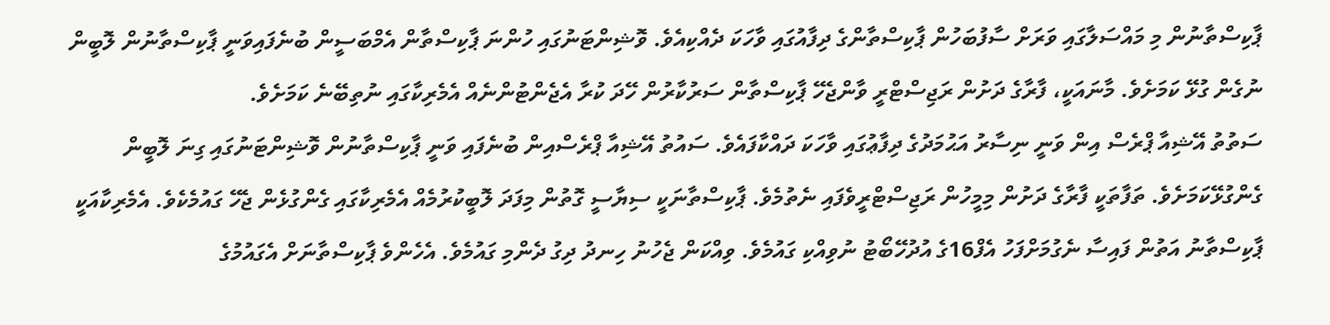ޕާކިސްތާނުން މި މައްސަލާގައި ވަރަށް ސާފުބަހުން ޕާކިސްތާންގެ ދިފާއުގައި ވާހަކަ ދެއްކިއެވެ. ވޮޝިންޓަނުގައި ހުންނަ ޕާކިސްތާން އެމްބަސީން ބުނެފައިވަނީ ޕާކިސްތާނުން ލޮބީން ނުގެން ގުޅޭ ކަމަށެވެ. މާނައަކީ، ފާރާގެ ދަށުން ރަޖިސްޓްރީ ވާންޖެހޭ ޕާކިސްތާން ސަރުކާރުން ހޭދަ ކުރާ އެޖެންޓުންނެއް އެމެރިކާގައި ނުތިބޭނެ ކަމަށެވެ.
ސަތުތު އޭޝިއާ ޕްރެސް އިން ވަނީ ނިސާރު އަޙުމަދުގެ ދިފާޢުގައި ވާހަކަ ދައްކާފައެވެ. ސައުތު އޭޝިއާ ޕްރެސްއިން ބުނެފައި ވަނީ ޕާކިސްތާނުން ވޮޝިންޓަނުގައި ގިނަ ލޮބީން ގެންގުޅޭކަމަށެވެ. ތަފާތަކީ ފާރާގެ ދަށުން މިމީހުން ރަޖިސްޓްރީވެފައި ނެތުމެވެ. ޕާކިސްތާނަކީ ސިޔާސީ ގޮތުން މިފަދަ ލޮބީކުރުމެއް އެމެރިކާގައި ގެންގުޅެން ޖެހޭ ގައުމެކެވެ. އެމެރިކާއަކީ ޕާކިސްތާނު އަތުން ފައިސާ ނެގުމަށްފަހު އެފް16ގެ އުދުހޭބޯޓު ނުވިއްކި ގައުމެވެ. ވިއްކަން ޖެހުނު ހިނދު ދިގު ދެންމި ގައުމެވެ. އެހެންވެ ޕާކިސްތާނަށް އެގައުމުގެ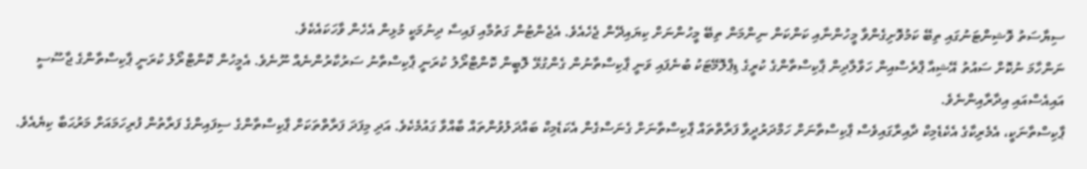ސިޔާސަތު ވޮޝިންޓަނުގައި ތިބޭ ކަމުވޮށިގެންވާ މީހުންނާއި ކަންކަން ނިންމަން ތިބޭ މީހުންނަށް ކިޔައިދޭން ޖެހެއެވެ. އެޖެންޓުން ގަތުމާއި ފައިސާ ދިނުމަކީ މުޅިން އެހެން ވާހަކައެކެވެ.
ނަންހާމަ ނުކޮށް ސައުތު އޭޝިއާ ޕްރެސްއިން ހަވާލާދިން ޕާކިސްތާންގެ ކުރީގެ ޑިޕްލޮމޭޓަކު ބުނެފައި ވަނީ ޕާކިސްތާނުން ގެންގުޅޭ ލޮބީން ކޮންޓްރޯލު ކުރަނީ ޕާކިސްތާނު ސަރުކާރުންނެއް ނޫނެވެ. އެމީހުން ކޮންޓްރޯލު ކުރަނީ ޕާކިސްތާންގެ ޖާސޫސީ އައިއެސްއައި އިދާރާއިންނެވެ.
ޕާކިސްތާނަކީ، އެމެރިކާގެ އެކެޑެމިކް ދާއިރާގައިވެސް ޕާކިސްތާނަށް ހަމްދަރުދީވާ ފަރާތްތައް ޕާކިސްތާނަށް ގެނަސްގެން އެކަޑެމިކް ބައްދަލުވުންތައް ބާއްވާ ގައުމެކެވެ. އަދި މިފަދަ ފަރާތްތަކަށް ޕާކިސްތާންގެ ސިފައިންގެ ފަރާތުން ފުރިހަމައަށް މަރުޙަބާ ކިޔެއެވެ.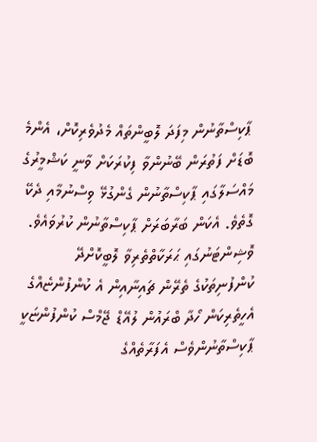ޕާކިސްތާނުން މިފަދަ ލޮބީންތައް މެދުވެރިކޮށް، އެންމެ ބޮޑަށް ފަތުރަން ބޭނުންވާ ފިކުރަކަށް ވާނީ ކަޝްމީރުގެ މައްސަލާގައި ޕާކިސްތާނުން ގެންގުޅޭ ވިސްނުމާއި ދެކޭ ގޮތެވެ. އެކަން ބަރާބަރަށް ޕާކިސްތާނުން ކުރުވައެވެ.
ވޮޝިންޓަނުގައި ޙަރަކާތްތެރިވާ ލޮބީކޮށްދޭ ކުންފުނިތަކުގެ ތެރޭން ޗައިނާއިން އެ ކުންފުންޏެއްގެ އެހީތެރިކަން ހޯދާ ބްރައުން ލުއޭޑް ޖޭމްސް ކުންފުންޏަކީ ޕާކިސްތާނުންވެސް އެފަރާތެއްގެ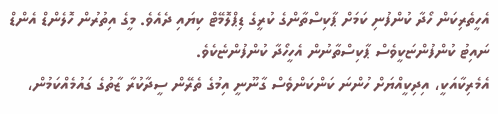އެހީތެރިކަން ހޯދާ ކުންފުނި ކަމަށް ޕާކިސްތާންގެ ކުރީގެ ޑިޕްލޮމޭޓް ކިޔައި ދެއެވެ. މީގެ އިތުރުން ހޮލެންޑް އެންޑް ނައިޓު ކުންފުންޏަކީވެސް ޕާކިސްތާނުން އެހީހޯދާ ކުންފުންޏެކެވެ.
އެމެރިކާއަކީ، އިދިކީއްޔަށް ހުންނަ ކަންކަންވެސް ގާނޫނީ އިމުގެ ތެރޭން ސީދާކުރާ ޒާތުގެ ގައުމެއްކަމުން،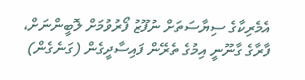އެމެރިކާގެ ސިޔާސަތަށް ނުފޫޒު ފޯރުވުމަށް ލޮބީންނަށް، ފާރާގެ ގާނޫނީ އިމުގެ ތެރޭން ފައިސާދީގެން (ގަނެގެން)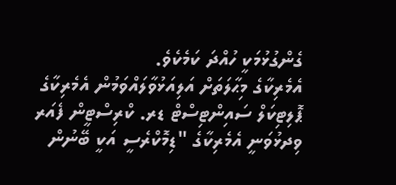ގެންގުޅުމަކީ ހުއްދަ ކަމެކެވެ.
އެމެރިކާގެ މިޙާލަތަށް އަލިއަޅުވާލައްވަމުން އެމެރިކާގެ ޕޮލިޓިކަލް ސައިންޓިސްޓް ޑރ. ކްރިސްޓީން ފެއަރ ވިދޅުވަނީ އެމެރިކާގެ "ޑިމޮކްރެސީ އަކީ ބޭނުން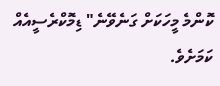ކޮންމެ މީހަކަށް ގަނެވޭނެ" ޑިމޮކްރެސީއެއް ކަމަށެވެ.